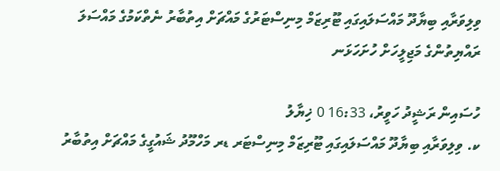ވިލިވަރާއި ބިޔާދޫ މައްސަލައިގައި ޓޫރިޒަމް މިނިސްޓަރުގެ މައްޗަށް އިތުބާރު ނެތްކަމުގެ މައްސަލަ ރައްޔިތުންގެ މަޖިލީހަށް ހުށަހަޅަނ

ހުސައިން ރަޝީދު ހަވީރު، 16:33 0 ޚިޔާލު
ކ. ވިލިވަރާއި ބިޔާދޫ މައްސަލައިގައި ޓޫރިޒަމް މިނިސްޓަރ ޑރ މަހްމޫދު ޝައުގީގެ މައްޗަށް އިތުބާރު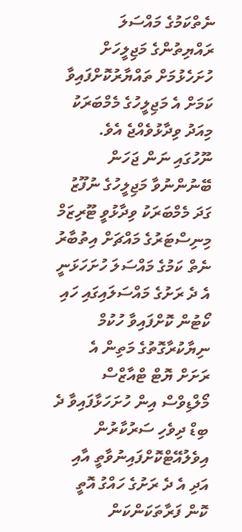ނެތްކަމުގެ މައްސަލަ ރައްޔިތުންގެ މަޖިލީހަށް ހުށަހެޅުމަށް ތައްޔާރުކޮށްފައިވާ ކަމަށް އެ މަޖިލީހުގެ މެމްބަރަކު މިއަދު ވިދާޅުވެއްޖެ އެވެ.
ނޫހުގައި ނަން ޖަހަން ބޭނުންނުވާ މަޖިލީހުގެ ނުފޫޒު ގަދަ މެމްބަރަކު ވިދާޅުވީ ޓޫރިޒަމް މިނިސްޓަރުގެ މައްޗަށް އިތުބާރު ނެތް ކަމުގެ މައްސަލަ ހުށަހަޅަނީ އެ ދެ ރަށުގެ މައްސަލައިގައި ހައި ކޯޓުން ކޮށްފައިވާ ހުކުމް ނިޔާކުރާގޮތުގެ މަތިން އެ ރަށަށް ޔޮޓް ޓްއާޒްސް މޯލްޑިވްސް އިން ހުށަހަޅާފައިވާ ދެ ބިޑް ދިވެހި ސަރުކާރުން އިވެލުއޭޓްކޮށްފައިނުވާތީ އާއި އަދި އެ ދެ ރަށުގެ ހައްގު އޮތީ ކޮން ފަރާތަކަންކަން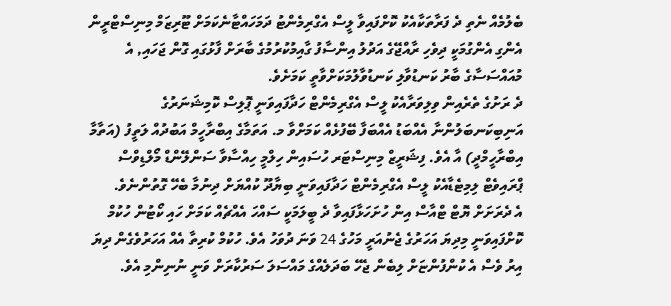ބެލުމެއް ނެތި ދެ ފަރާތަކާއެކު ކޮށްފައިވާ ލީސް އެގްރިމެންޓު ދަމަހައްޓާނެކަމަށް ޓޫރިޒަމް މިނިސްޓްރީން އެންގި އެންގުމަކީ ދިވެހި ރާއްޖޭގެ އަދުލު އިންސާފު ގާއިމުކުރުމުގެ ބާރަށް ފާޅުގައި ގޮން ޖަހައި, އެ މުއައްސަސާގެ ބާރު ކަނޑުވާލި ކަނޑުވާލުމަކަށްވާތީ ކަމަށެވެ.
ދެ ރަށުގެ ތެރެއިން ވިލިވަރާއެކު ލީސް އެގްރިމެންޓް ހަދާފައިވަނީ ޕޮލިސް ކޮމިޝަނަރުގެ އަނިބިކަނބަލުންނާ އެއްބަޑު އެއްބަފާ ބޭފުޅެއް ކަމަށްވާ މ. އަތަމާގެ އިބްރާހީމް އަބުދުއް ލަތީފު (އަތާމާ އިބްރާހީމްދީ) އާ އެވެ. ފިޝަރީޒް މިނިސްޓަރ ހުސައިން ހިލްމީ ހިއްސާވާ ސަންލޭންޑް މޯލްޑިވްސް ޕްރައިވެޓް ލިމިޓެޑާއެކު ލީސް އެގްރިމެންޓް ހަދާފައިވަނީ ބިޔާދޫ ކުއްޔަށް ދިނުމާ ބެހޭ ގޮތުންނެވެ.
އެ ދެރަށަށް ޔޮޓް ޓްއާސް އިން ހުށަހަޅާފައިވާ ދެ ބީލަމަކީ ސައްހަ އެއްޗެއް ކަމަށް ހައި ކޯޓުން ހުކުމް ކޮށްފައިވަނީ މިދިޔަ އަހަރުގެ ޖެނުއަރީ މަހުގެ 24 ވަނަ ދުވަހު އެވެ. ހުކުމް ކުރިތާ އެއް އަހަރުވެގެން ދިޔަ އިރު ވެސް އެ ކުންފުންޏަށް ލިބެން ޖެހޭ ބަދަލެއްގެ މައްސަލަ ސަރުކާރަށް ވަނީ ނުނިންމި އެވެ.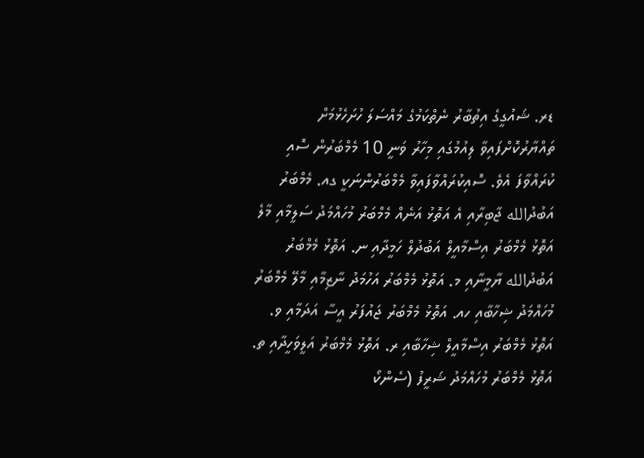ޑރ. ޝައުގީގެ އިތުބާރު ނެތްކަމުގެ މައްސަލަ ހުށަހެޅުމަށް ތައްޔާރުކޮށްފައިވާ ލިއުމުގައި މިހާރު ވަނީ 10 މެމްބަރުން ސޮއި ކުރައްވާފަ އެވެ. ސޮއިކުރައްވާފައިވާ މެމްބަރުންނަކީ ގއ. މެމްބަރު އަބުދުالله ޖާބިރާއި އެ އަތޮޅު އަނެއް މެމްބަރު މުހައްމަދު ސަލީމާއި މާލެ އަތޮޅު މެމްބަރު އިސްމާއީލް އަބުދުލް ހަމީދާއި ނ. އަތޮޅު މެމްބަރު އަބުދުالله ޔާމީނާއި މ. އަތޮޅު މެމްބަރު އަހުމަދު ނާޒިމާއި މާލޭ މެމްބަރު މުހައްމަދު ޝިހާބާއި ހއ. އަތޮޅު މެމްބަރު ޖައުފަރު އީސާ އަދަމާއި ވ. އަތޮޅު މެމްބަރު އިސްމާއީލް ޝިހާބާއި ރ. އަތޮޅު މެމްބަރު އަލީވަހީދާއި ތ. އަތޮޅު މެމްބަރު މުހައްމަދު ޝަރީފު (ސެންކޯ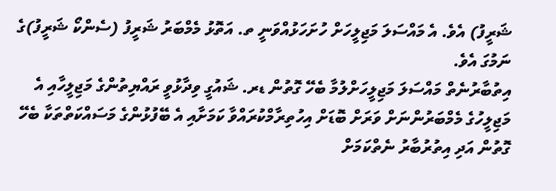ޝަރީފު) އެވެ. އެ މައްސަލަ މަޖިލީހަށް ހުށަހަޅުއްވަނީ ތ. އަތޮޅު މެމްބަރު ޝަރީފު (ސެންކޯ ޝަރީފު)ގެ ނަމުގަ އެވެ.
އިތުބާރުނެތް މައްސަލަ މަޖިލީހަށްލުމާ ބެހޭ ގޮތުން ޑރ. ޝައުގީ ވިދާޅުވީ ރައްޔިތުންގެ މަޖިލީހާއި އެ މަޖިލީހުގެ މެމްބަރުންނަށް ވަރަށް ބޮޑަށް އިހުތިރާމްކުރައްވާ ކަމަށާއި އެ ބޭފުޅުންގެ މަސައްކަތްތަކާ ބެހޭ ގޮތުން އަދި އިތުރުބާރު ނެތްކަމަށް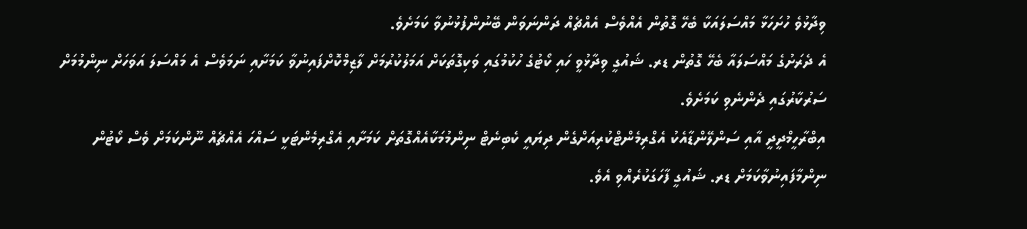ވިދާޅުވެ ހުށަހަޅާ މައްސަލައަކާ ބެހޭ ގޮތުން އެއްވެސް އެއްޗެއް ދަންނަވަން ބޭނުންފުޅުނުވާ ކަމަށެވެ.
އެ ދެރަށުގެ މައްސަލައާ ބެހޭ ގޮތުން ޑރ. ޝައުގީ ވިދާޅުވީ ހައި ކޯޓުގެ ހުކުމުގައި ވަކިގޮތަކަށް އަމަލުކުރުމަށް ލާޒިމްކޮށްފައިނުވާ ކަމަށާއި ނަމަވެސް އެ މައްސަލަ އަވަހަށް ނިންމުމަށް ސަރުކާރުގައި ދެންނެވި ކަމަށެވެ.
އިބްރާހީމްދީދީ އާއި ސަންލޭންޑާއެކު އެގްރިމެންޓްކުރިއަށްގެން ދިޔައީ ކެބިނެޓް ނިންމުމަކާއެއްގޮތަށް ކަމަށާއި އެގްރިމެންޓަކީ ސައްހަ އެއްޗެއް ނޫންކަމަށް ވެސް ކޯޓުން ނިންމާފައިނުވާކަމަށް ޑރ. ޝައުގީ ފާހަގަކުރެއްވި އެވެ.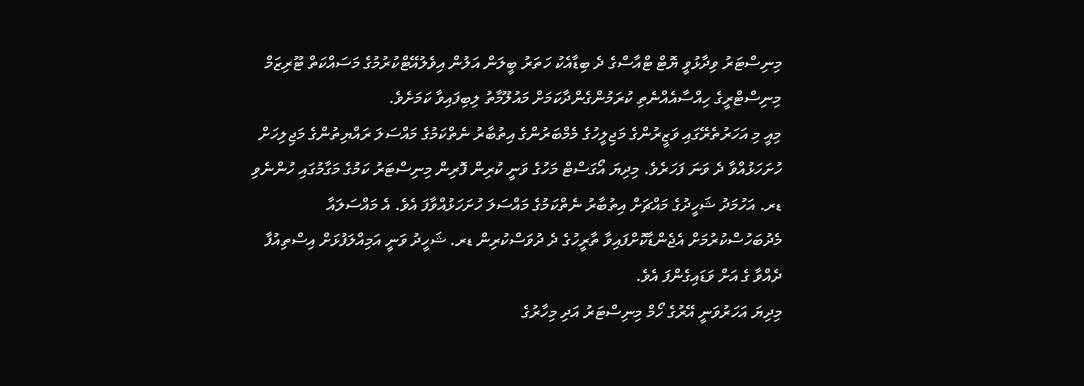މިނިސްޓަރު ވިދާޅުވީ ޔޮޓް ޓްއާސްގެ ދެ ބިޑާއެކު ހަތަރު ބީލަން އަލުން އިވެލުއޭޓްކުރުމުގެ މަސައްކަތް ޓޫރިޒަމް މިނިސްޓްރީގެ ހިއްސާއެއްނެތި ކުރަމުންގެންދާކަމަށް މައުލޫމާތު ލިބިފައިވާ ކަމަށެވެ.
މިއީ މި އަހަރުތެރޭގައި ވަޒީރުންގެ މަޖިލީހުގެ މެމްބަރުންގެ އިތުބާރު ނެތްކަމުގެ މައްސަލަ ރައްޔިތުންގެ މަޖިލިހަށް ހުށަހަޅުއްވާ ދެ ވަނަ ފަހަރެވެ. މިދިޔަ އޯގަސްޓް މަހުގެ ވަނީ ކުރިން ފޮރިން މިނިސްޓަރު ކަމުގެ މަގާމުގައި ހުންނެވި ޑރ. އަހުމަދު ޝަހީދުގެ މައްޗަށް އިތުބާރު ނެތްކަމުގެ މައްސަލަ ހުށަހަޅުއްވާފަ އެވެ. އެ މައްސަލައާ މެދުބަހުސްކުރުމަށް އެޖެންޑާކޮށްފައިވާ ތާރީހުގެ ދެ ދުވަސްކުރިން ޑރ. ޝަހީދު ވަނީ އަމިއްލަފުޅަށް އިސްތިއުފާ ދެއްވާ ގެ އަށް ވަޑައިގެންފަ އެވެ.
މިދިޔަ އަހަރުވަނީ އޭރުގެ ހޯމް މިނިސްޓަރު އަދި މިހާރުގެ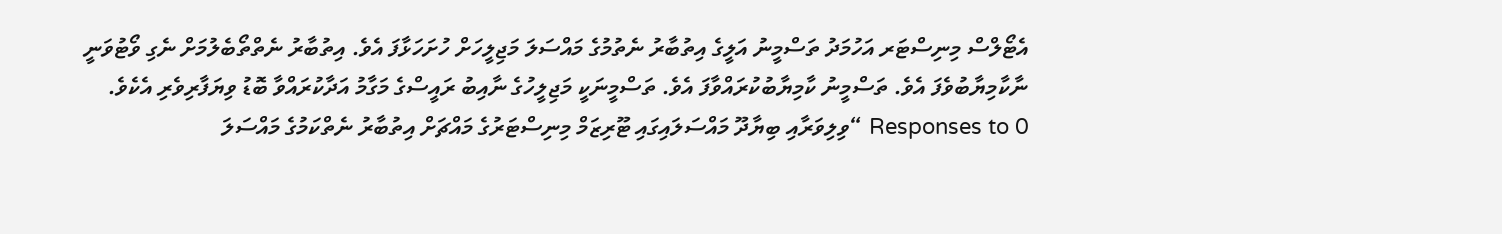އެޓޯލްސް މިނިސްޓަރ އަހުމަދު ތަސްމީނު އަލީގެ އިތުބާރު ނެތުމުގެ މައްސަލަ މަޖިލީހަށް ހުށަހަޅާފަ އެވެ. އިތުބާރު ނެތްތޯބެލުމަށް ނެގި ވޯޓުވަނީ ނާކާމިޔާބުވެފަ އެވެ. ތަސްމީނު ކާމިޔާބުކުރައްވާފަ އެވެ. ތަސްމީނަކީ މަޖިލީހުގެ ނާއިބު ރައީސްގެ މަގާމު އަދާކުރައްވާ ބޮޑު ވިޔަފާރިވެރި އެކެވެ.
0 Responses to “ވިލިވަރާއި ބިޔާދޫ މައްސަލައިގައި ޓޫރިޒަމް މިނިސްޓަރުގެ މައްޗަށް އިތުބާރު ނެތްކަމުގެ މައްސަލަ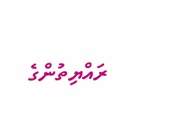ރައްޔިތުންގެ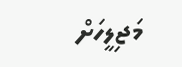މަޖިލީހަށް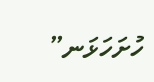ހުށަހަޅަނ”